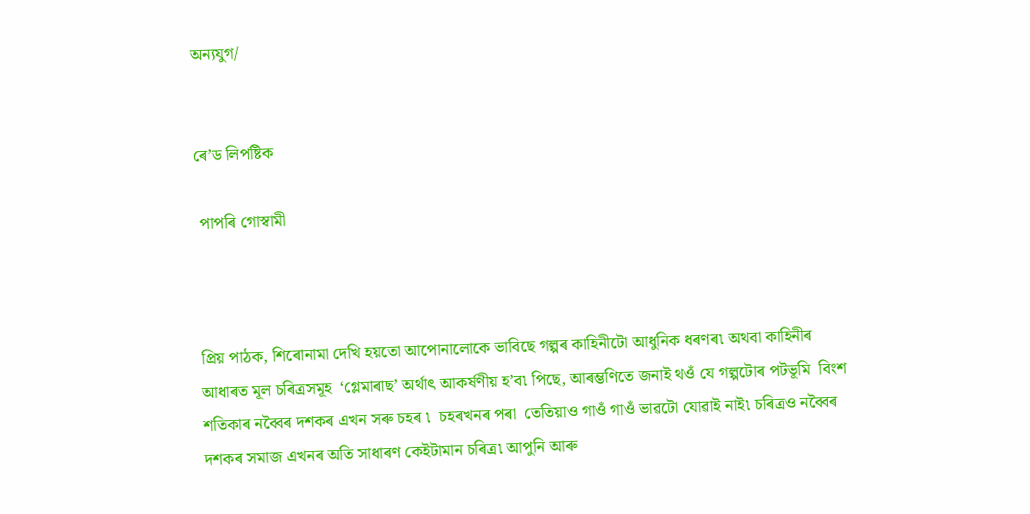অন্যযুগ/


ৰে’ড লিপষ্টিক

 পাপৰি গোস্বামী



প্ৰিয় পাঠক, শিৰোনামা দেখি হয়তো আপোনালোকে ভাবিছে গল্পৰ কাহিনীটো আধুনিক ধৰণৰ৷ অথবা কাহিনীৰ আধাৰত মূল চৰিত্ৰসমূহ  ‘গ্লেমাৰাছ’ অৰ্থাৎ আকৰ্ষণীয় হ’ব৷ পিছে, আৰম্ভণিতে জনাই থওঁ যে গল্পটোৰ পটভূমি  বিংশ শতিকাৰ নব্বৈৰ দশকৰ এখন সৰু চহৰ ৷  চহৰখনৰ পৰা  তেতিয়াও গাওঁ গাওঁ ভাৱটো যোৱাই নাই৷ চৰিত্ৰও নব্বৈৰ দশকৰ সমাজ এখনৰ অতি সাধাৰণ কেইটামান চৰিত্ৰ৷ আপুনি আৰু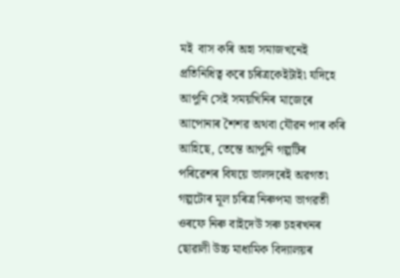মই  বাস কৰি অহা সমাজখনেই প্ৰতিনিধিত্ব কৰে চৰিত্ৰকেইটাই৷ যদিহে আপুনি সেই সময়খিনিৰ মাজেৰে আপোনাৰ শৈশৱ অথবা যৌৱন পাৰ কৰি আহিছে, তেন্তে আপুনি গল্পটিৰ পৰিৱেশৰ বিষয়ে ভালদৰেই অৱগত৷ গল্পটোৰ মূল চৰিত্ৰ নিৰুপমা ভাগৱতী ওৰফে নিৰু বাইদেউ সৰু চহৰখনৰ ছোৱালী উচ্চ মাধ্যমিক বিদ্যালয়ৰ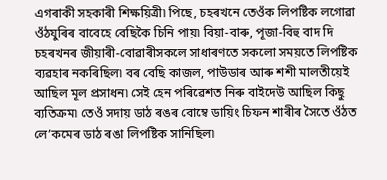এগৰাকী সহকাৰী শিক্ষয়িত্ৰী৷ পিছে, চহৰখনে তেওঁক লিপষ্টিক লগোৱা ওঁঠযুৰিৰ বাবেহে বেছিকৈ চিনি পায়৷ বিয়া-বাৰু, পূজা-বিহু বাদ দি চহৰখনৰ জীয়াৰী-বোৱাৰীসকলে সাধাৰণতে সকলো সময়তে লিপষ্টিক ব্যৱহাৰ নকৰিছিল৷ বৰ বেছি কাজল, পাউডাৰ আৰু শশী মালতীয়েই আছিল মূল প্ৰসাধন৷ সেই হেন পৰিৱেশত নিৰু বাইদেউ আছিল কিছু ব্যতিক্ৰম৷ তেওঁ সদায় ডাঠ ৰঙৰ বোম্বে ডায়িং চিফন শাৰীৰ সৈতে ওঁঠত লে’কমেৰ ডাঠ ৰঙা লিপষ্টিক সানিছিল৷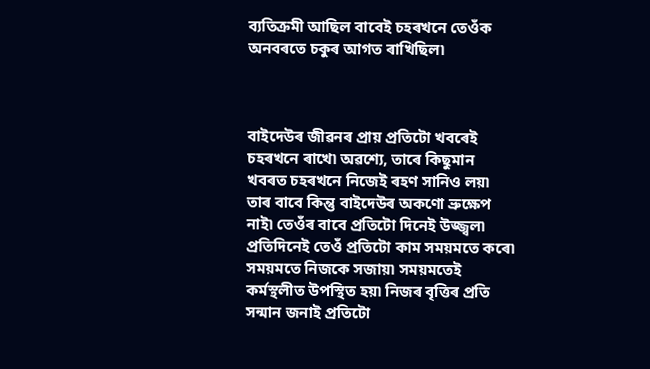ব্যতিক্ৰমী আছিল বাবেই চহৰখনে তেওঁক অনবৰতে চকুৰ আগত ৰাখিছিল৷



বাইদেউৰ জীৱনৰ প্ৰায় প্ৰতিটো খবৰেই চহৰখনে ৰাখে৷ অৱশ্যে, তাৰে কিছুমান খবৰত চহৰখনে নিজেই ৰহণ সানিও লয়৷ তাৰ বাবে কিন্তু বাইদেউৰ অকণো ভ্ৰুক্ষেপ নাই৷ তেওঁৰ বাবে প্ৰতিটো দিনেই উজ্জ্বল৷ প্ৰতিদিনেই তেওঁ প্ৰতিটো কাম সময়মতে কৰে৷ সময়মতে নিজকে সজায়৷ সময়মতেই কৰ্মস্থলীত উপস্থিত হয়৷ নিজৰ বৃত্তিৰ প্ৰতি সন্মান জনাই প্ৰতিটো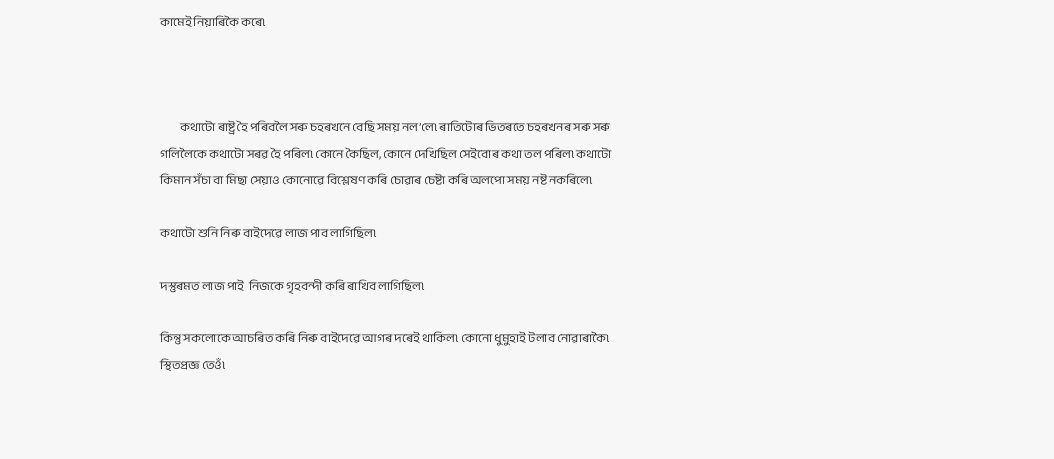কামেই নিয়াৰিকৈ কৰে৷



         কথাটো ৰাষ্ট্ৰ হৈ পৰিবলৈ সৰু চহৰখনে বেছি সময় নল’লে৷ ৰাতিটোৰ ভিতৰতে চহৰখনৰ সৰু সৰু গলিলৈকে কথাটো সৰৱ হৈ পৰিল৷ কোনে কৈছিল, কোনে দেখিছিল সেইবোৰ কথা তল পৰিল৷ কথাটো কিমান সঁচা বা মিছা সেয়াও কোনোৱে বিশ্লেষণ কৰি চোৱাৰ চেষ্টা কৰি অলপো সময় নষ্ট নকৰিলে৷

কথাটো শুনি নিৰু বাইদেৱে লাজ পাব লাগিছিল৷

দস্তুৰমত লাজ পাই  নিজকে গৃহবন্দী কৰি ৰাখিব লাগিছিল৷

কিন্তু সকলোকে আচৰিত কৰি নিৰু বাইদেৱে আগৰ দৰেই থাকিল৷ কোনো ধুমুহাই টলাব নোৱাৰাকৈ৷ স্থিতপ্ৰজ্ঞ তেওঁ৷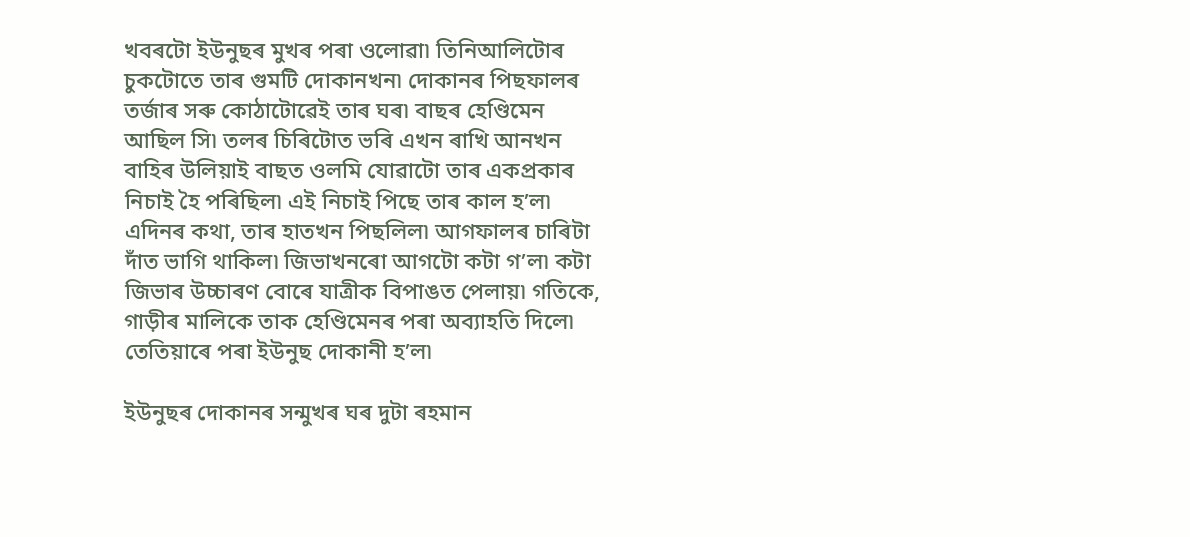খবৰটো ইউনুছৰ মুখৰ পৰা ওলোৱা৷ তিনিআলিটোৰ চুকটোতে তাৰ গুমটি দোকানখন৷ দোকানৰ পিছফালৰ তৰ্জাৰ সৰু কোঠাটোৱেই তাৰ ঘৰ৷ বাছৰ হেণ্ডিমেন আছিল সি৷ তলৰ চিৰিটোত ভৰি এখন ৰাখি আনখন বাহিৰ উলিয়াই বাছত ওলমি যোৱাটো তাৰ একপ্ৰকাৰ নিচাই হৈ পৰিছিল৷ এই নিচাই পিছে তাৰ কাল হ’ল৷ এদিনৰ কথা, তাৰ হাতখন পিছলিল৷ আগফালৰ চাৰিটা দাঁত ভাগি থাকিল৷ জিভাখনৰো আগটো কটা গ’ল৷ কটা জিভাৰ উচ্চাৰণ বোৰে যাত্ৰীক বিপাঙত পেলায়৷ গতিকে, গাড়ীৰ মালিকে তাক হেণ্ডিমেনৰ পৰা অব্যাহতি দিলে৷ তেতিয়াৰে পৰা ইউনুছ দোকানী হ’ল৷

ইউনুছৰ দোকানৰ সন্মুখৰ ঘৰ দুটা ৰহমান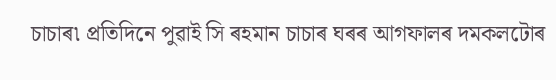চাচাৰ৷ প্ৰতিদিনে পুৱাই সি ৰহমান চাচাৰ ঘৰৰ আগফালৰ দমকলটোৰ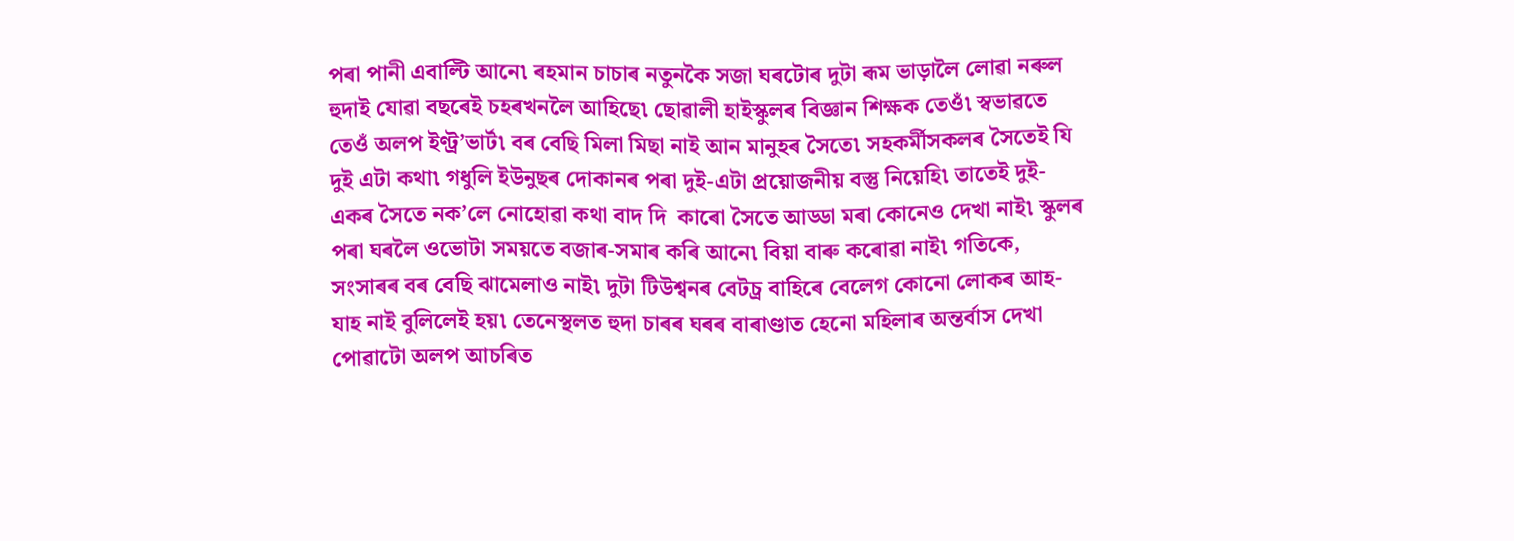পৰা পানী এবাল্টি আনে৷ ৰহমান চাচাৰ নতুনকৈ সজা ঘৰটোৰ দুটা ৰূম ভাড়ালৈ লোৱা নৰুল হুদাই যোৱা বছৰেই চহৰখনলৈ আহিছে৷ ছোৱালী হাইস্কুলৰ বিজ্ঞান শিক্ষক তেওঁ৷ স্বভাৱতে তেওঁ অলপ ইণ্ট্ৰ’ভাৰ্ট৷ বৰ বেছি মিলা মিছা নাই আন মানুহৰ সৈতে৷ সহকৰ্মীসকলৰ সৈতেই যি দুই এটা কথা৷ গধুলি ইউনুছৰ দোকানৰ পৰা দুই-এটা প্ৰয়োজনীয় বস্তু নিয়েহি৷ তাতেই দুই-একৰ সৈতে নক’লে নোহোৱা কথা বাদ দি  কাৰো সৈতে আড্ডা মৰা কোনেও দেখা নাই৷ স্কুলৰ পৰা ঘৰলৈ ওভোটা সময়তে বজাৰ-সমাৰ কৰি আনে৷ বিয়া বাৰু কৰোৱা নাই৷ গতিকে, সংসাৰৰ বৰ বেছি ঝামেলাও নাই৷ দুটা টিউশ্বনৰ বেটচ্ৰ বাহিৰে বেলেগ কোনো লোকৰ আহ-যাহ নাই বুলিলেই হয়৷ তেনেস্থলত হুদা চাৰৰ ঘৰৰ বাৰাণ্ডাত হেনো মহিলাৰ অন্তৰ্বাস দেখা পোৱাটো অলপ আচৰিত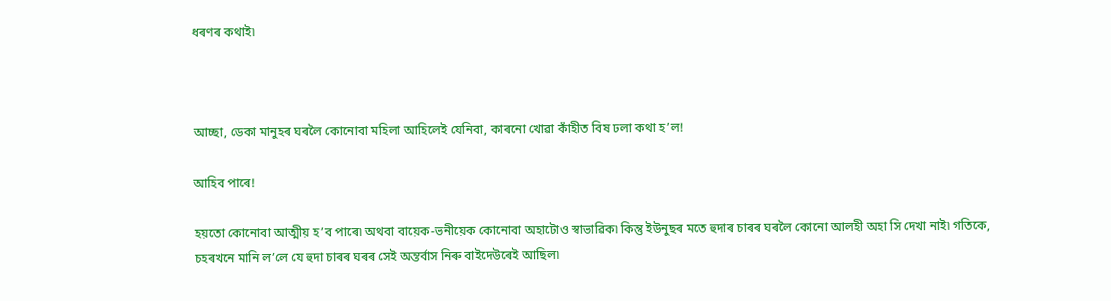ধৰণৰ কথাই৷



আচ্ছা, ডেকা মানুহৰ ঘৰলৈ কোনোবা মহিলা আহিলেই যেনিবা, কাৰনো খোৱা কাঁহীত বিষ ঢলা কথা হ’ল!

আহিব পাৰে!

হয়তো কোনোবা আত্মীয় হ’ব পাৰে৷ অথবা বায়েক-ভনীয়েক কোনোবা অহাটোও স্বাভাৱিক৷ কিন্তু ইউনুছৰ মতে হুদাৰ চাৰৰ ঘৰলৈ কোনো আলহী অহা সি দেখা নাই৷ গতিকে, চহৰখনে মানি ল’লে যে হুদা চাৰৰ ঘৰৰ সেই অন্তৰ্বাস নিৰু বাইদেউৰেই আছিল৷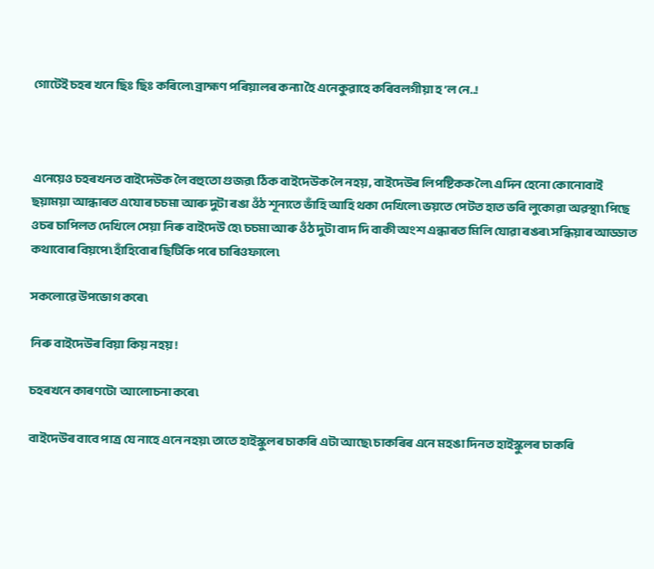গোটেই চহৰ খনে ছিঃ ছিঃ কৰিলে৷ ব্ৰাহ্মণ পৰিয়ালৰ কন্যা হৈ এনেকুৱাহে কৰিবলগীয়া হ’ল নে..!



এনেয়েও চহৰখনত বাইদেউক লৈ বহুতো গুজৱ৷ ঠিক বাইদেউক লৈ নহয়, বাইদেউৰ লিপষ্টিকক লৈ৷ এদিন হেনো কোনোবাই ছয়াময়া আন্ধাৰত এযোৰ চচমা আৰু দুটা ৰঙা ওঁঠ শূন্যতে ভাঁহি আহি থকা দেখিলে৷ ভয়তে পেটত হাত ভৰি লুকোৱা অৱস্থা৷ পিছে ওচৰ চাপিলত দেখিলে সেয়া নিৰু বাইদেউ হে৷ চচমা আৰু ওঁঠ দুটা বাদ দি বাকী অংশ এন্ধাৰত মিলি যোৱা ৰঙৰ৷ সন্ধিয়াৰ আড্ডাত কথাবোৰ বিয়পে৷ হাঁহিবোৰ ছিটিকি পৰে চাৰিওফালে৷

সকলোৱে উপভোগ কৰে৷

নিৰু বাইদেউৰ বিয়া কিয় নহয়!

চহৰখনে কাৰণটো  আলোচনা কৰে৷

বাইদেউৰ বাবে পাত্ৰ যে নাহে এনে নহয়৷ তাতে হাইস্কুলৰ চাকৰি এটা আছে৷ চাকৰিৰ এনে মহঙা দিনত হাইস্কুলৰ চাকৰি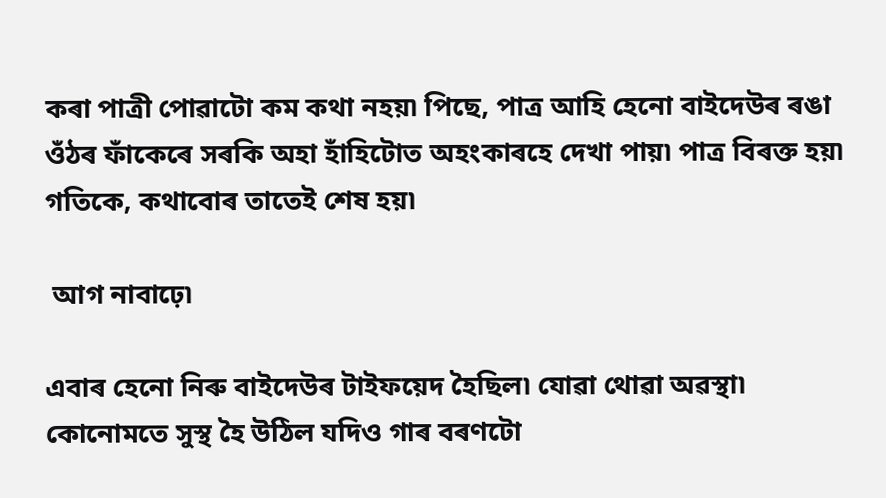কৰা পাত্ৰী পোৱাটো কম কথা নহয়৷ পিছে, পাত্ৰ আহি হেনো বাইদেউৰ ৰঙা ওঁঠৰ ফাঁকেৰে সৰকি অহা হাঁহিটোত অহংকাৰহে দেখা পায়৷ পাত্ৰ বিৰক্ত হয়৷ গতিকে, কথাবোৰ তাতেই শেষ হয়৷

 আগ নাবাঢ়ে৷

এবাৰ হেনো নিৰু বাইদেউৰ টাইফয়েদ হৈছিল৷ যোৱা থোৱা অৱস্থা৷ কোনোমতে সুস্থ হৈ উঠিল যদিও গাৰ বৰণটো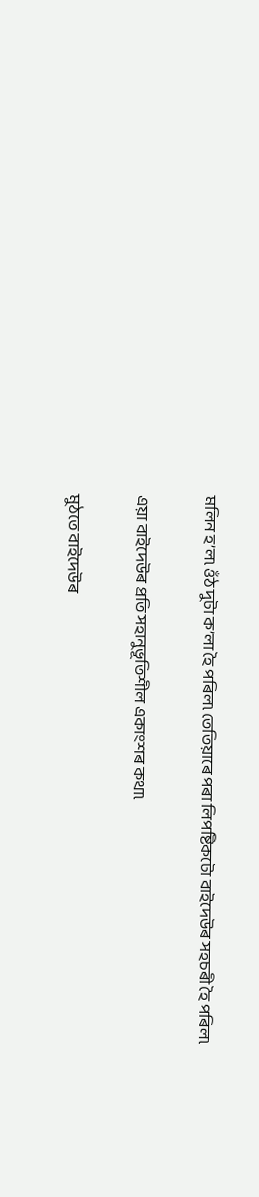মলিন হ’ল৷ ওঁঠ দুটা ক’লা হৈ পৰিল৷ তেতিয়াৰে পৰা লিপষ্টিকটো বাইদেউৰ সহচৰী হৈ পৰিল৷

এয়া বাইদেউৰ প্ৰতি সহানুভূতিশীল একাংশৰ কথা৷

মুঠতে বাইদেউৰ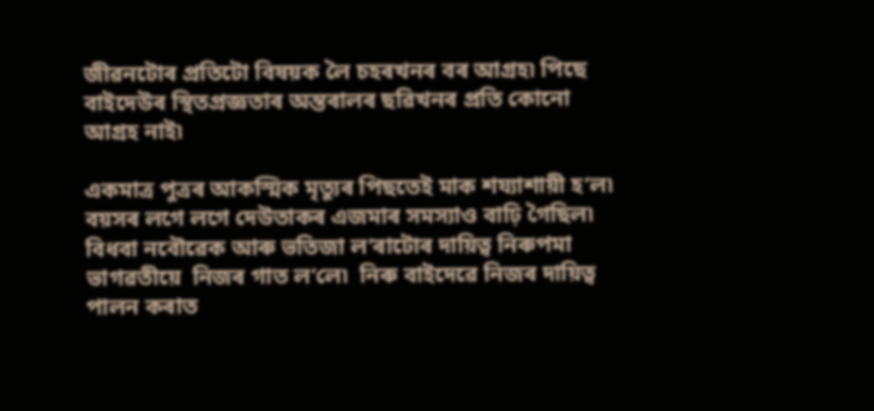জীৱনটোৰ প্ৰতিটো বিষয়ক লৈ চহৰখনৰ বৰ আগ্ৰহ৷ পিছে বাইদেউৰ স্থিতপ্ৰজ্ঞতাৰ অন্তৰালৰ ছৱিখনৰ প্ৰতি কোনো আগ্ৰহ নাই৷

একমাত্ৰ পুত্ৰৰ আকস্মিক মৃত্যুৰ পিছতেই মাক শয্যাশায়ী হ’ল৷ বয়সৰ লগে লগে দেউতাকৰ এজমাৰ সমস্যাও বাঢ়ি গৈছিল৷ বিধবা নবৌৱেক আৰু ভতিজা ল’ৰাটোৰ দায়িত্ব নিৰুপমা ভাগৱতীয়ে  নিজৰ গাত ল’লে৷  নিৰু বাইদেৱে নিজৰ দায়িত্ব পালন কৰাত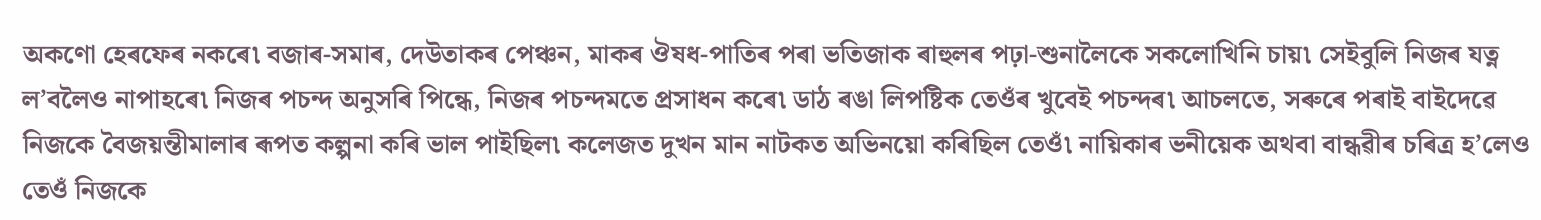অকণো হেৰফেৰ নকৰে৷ বজাৰ-সমাৰ, দেউতাকৰ পেঞ্চন, মাকৰ ঔষধ-পাতিৰ পৰা ভতিজাক ৰাহুলৰ পঢ়া-শুনালৈকে সকলোখিনি চায়৷ সেইবুলি নিজৰ যত্ন ল’বলৈও নাপাহৰে৷ নিজৰ পচন্দ অনুসৰি পিন্ধে, নিজৰ পচন্দমতে প্ৰসাধন কৰে৷ ডাঠ ৰঙা লিপষ্টিক তেওঁৰ খুবেই পচন্দৰ৷ আচলতে, সৰুৰে পৰাই বাইদেৱে নিজকে বৈজয়ন্তীমালাৰ ৰূপত কল্পনা কৰি ভাল পাইছিল৷ কলেজত দুখন মান নাটকত অভিনয়ো কৰিছিল তেওঁ৷ নায়িকাৰ ভনীয়েক অথবা বান্ধৱীৰ চৰিত্ৰ হ’লেও তেওঁ নিজকে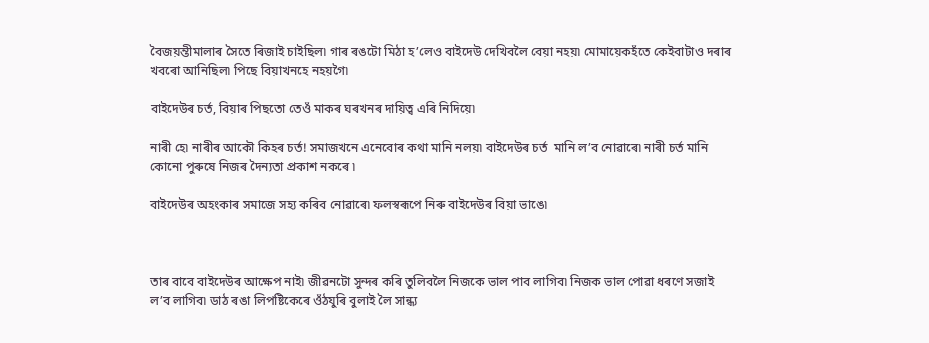বৈজয়ন্তীমালাৰ সৈতে ৰিজাই চাইছিল৷ গাৰ ৰঙটো মিঠা হ’লেও বাইদেউ দেখিবলৈ বেয়া নহয়৷ মোমায়েকহঁতে কেইবাটাও দৰাৰ খবৰো আনিছিল৷ পিছে বিয়াখনহে নহয়গৈ৷

বাইদেউৰ চৰ্ত, বিয়াৰ পিছতো তেওঁ মাকৰ ঘৰখনৰ দায়িত্ব এৰি নিদিয়ে৷

নাৰী হে৷ নাৰীৰ আকৌ কিহৰ চৰ্ত! সমাজখনে এনেবোৰ কথা মানি নলয়৷ বাইদেউৰ চৰ্ত  মানি ল’ব নোৱাৰে৷ নাৰী চৰ্ত মানি কোনো পুৰুষে নিজৰ দৈন্যতা প্ৰকাশ নকৰে ৷

বাইদেউৰ অহংকাৰ সমাজে সহ্য কৰিব নোৱাৰে৷ ফলস্বৰূপে নিৰু বাইদেউৰ বিয়া ভাঙে৷



তাৰ বাবে বাইদেউৰ আক্ষেপ নাই৷ জীৱনটো সুন্দৰ কৰি তুলিবলৈ নিজকে ভাল পাব লাগিব৷ নিজক ভাল পোৱা ধৰণে সজাই ল’ব লাগিব৷ ডাঠ ৰঙা লিপষ্টিকেৰে ওঁঠযুৰি বুলাই লৈ সান্ধ্য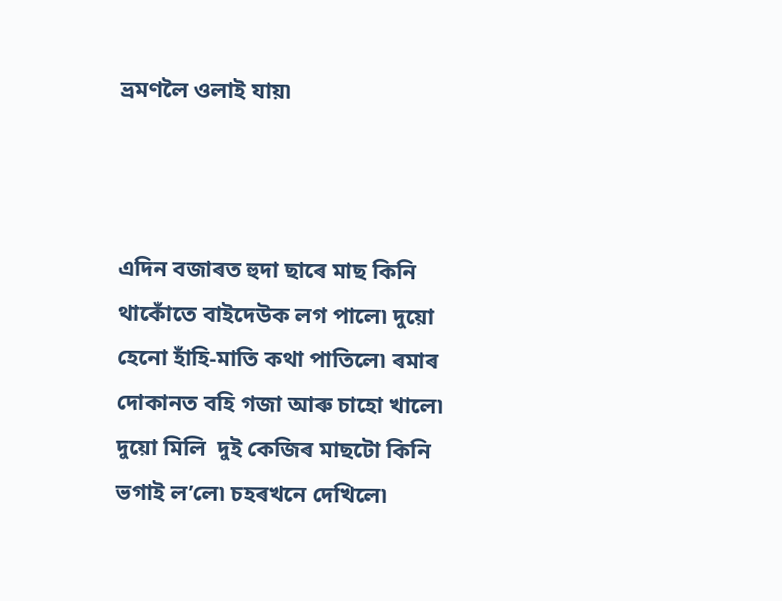ভ্ৰমণলৈ ওলাই যায়৷



এদিন বজাৰত হুদা ছাৰে মাছ কিনি থাকোঁতে বাইদেউক লগ পালে৷ দুয়ো হেনো হাঁহি-মাতি কথা পাতিলে৷ ৰমাৰ দোকানত বহি গজা আৰু চাহো খালে৷ দুয়ো মিলি  দুই কেজিৰ মাছটো কিনি ভগাই ল’লে৷ চহৰখনে দেখিলে৷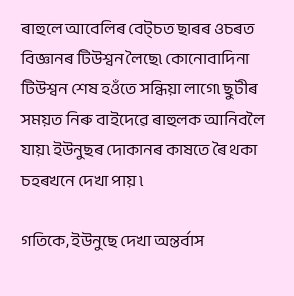ৰাহুলে আবেলিৰ বেট্‌চত ছাৰৰ ওচৰত বিজ্ঞানৰ টিউশ্বন লৈছে৷ কোনোবাদিনা টিউশ্বন শেষ হওঁতে সন্ধিয়া লাগে৷ ছুটীৰ সময়ত নিৰু বাইদেৱে ৰাহুলক আনিবলৈ যায়৷ ইউনুছৰ দোকানৰ কাষতে ৰৈ থকা চহৰখনে দেখা পায় ৷

গতিকে, ইউনুছে দেখা অন্তৰ্বাস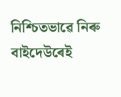নিশ্চিতভাৱে নিৰু বাইদেউৰেই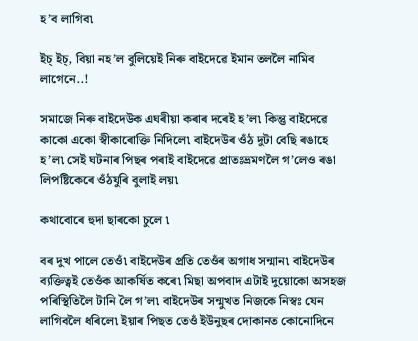হ’ব লাগিব৷

ইচ্ ইচ্, বিয়া নহ’ল বুলিয়েই নিৰু বাইদেৱে ইমান তললৈ নামিব লাগেনে..!

সমাজে নিৰু বাইদেউক এঘৰীয়া কৰাৰ দৰেই হ’ল৷ কিন্তু বাইদেৱে কাকো একো স্বীকাৰোক্তি নিদিলে৷ বাইদেউৰ ওঁঠ দুটা বেছি ৰঙাহে হ’ল৷ সেই ঘটনাৰ পিছৰ পৰাই বাইদেৱে প্ৰাতঃভ্ৰমণলৈ গ’লেও ৰঙা লিপষ্টিকেৰে ওঁঠযুৰি বুলাই লয়৷

কথাবোৰে হুদা ছাৰকো চুলে ৷

বৰ দুখ পালে তেওঁ৷ বাইদেউৰ প্ৰতি তেওঁৰ অগাধ সন্মান৷ বাইদেউৰ ব্যক্তিত্বই তেওঁক আকৰ্ষিত কৰে৷ মিছা অপবাদ এটাই দুয়োকো অসহজ পৰিস্থিতিলৈ টানি লৈ গ’ল৷ বাইদেউৰ সন্মুখত নিজকে নিস্বঃ যেন লাগিবলৈ ধৰিলে৷ ইয়াৰ পিছত তেওঁ ইউনুছৰ দোকানত কোনোদিনে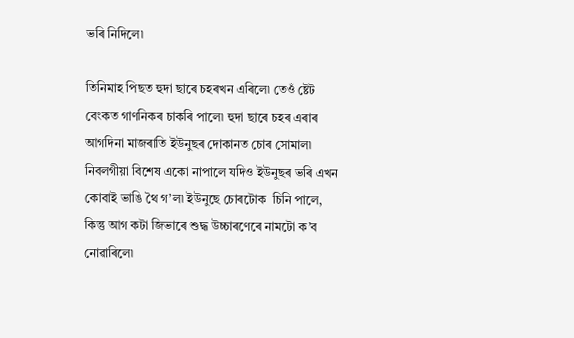ভৰি নিদিলে৷

তিনিমাহ পিছত হুদা ছাৰে চহৰখন এৰিলে৷ তেওঁ ষ্টেট বেংকত গাণনিকৰ চাকৰি পালে৷ হুদা ছাৰে চহৰ এৰাৰ আগদিনা মাজৰাতি ইউনুছৰ দোকানত চোৰ সোমাল৷ নিবলগীয়া বিশেষ একো নাপালে যদিও ইউনুছৰ ভৰি এখন কোবাই ভাঙি থৈ গ’ল৷ ইউনুছে চোৰটোক  চিনি পালে, কিন্তু আগ কটা জিভাৰে শুদ্ধ উচ্চাৰণেৰে নামটো ক’ব নোৱাৰিলে৷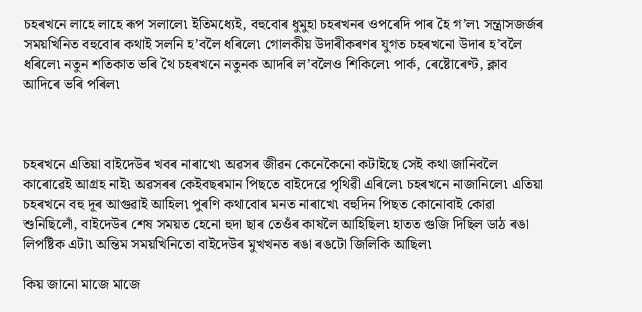চহৰখনে লাহে লাহে ৰূপ সলালে৷ ইতিমধ্যেই, বহুবোৰ ধুমুহা চহৰখনৰ ওপৰেদি পাৰ হৈ গ’ল৷ সন্ত্ৰাসজৰ্জৰ সময়খিনিত বহুবোৰ কথাই সলনি হ’বলৈ ধৰিলে৷ গোলকীয় উদাৰীকৰণৰ যুগত চহৰখনো উদাৰ হ’বলৈ ধৰিলে৷ নতুন শতিকাত ভৰি থৈ চহৰখনে নতুনক আদৰি ল’বলৈও শিকিলে৷ পাৰ্ক, ৰেষ্টোৰেণ্ট, ক্লাব আদিৰে ভৰি পৰিল৷



চহৰখনে এতিয়া বাইদেউৰ খবৰ নাৰাখে৷ অৱসৰ জীৱন কেনেকৈনো কটাইছে সেই কথা জানিবলৈ কাৰোৱেই আগ্ৰহ নাই৷ অৱসৰৰ কেইবছৰমান পিছতে বাইদেৱে পৃথিৱী এৰিলে৷ চহৰখনে নাজানিলে৷ এতিয়া চহৰখনে বহু দূৰ আগুৱাই আহিল৷ পুৰণি কথাবোৰ মনত নাৰাখে৷ বহুদিন পিছত কোনোবাই কোৱা শুনিছিলোঁ, বাইদেউৰ শেষ সময়ত হেনো হুদা ছাৰ তেওঁৰ কাষলৈ আহিছিল৷ হাতত গুজি দিছিল ডাঠ ৰঙা লিপষ্টিক এটা৷ অন্তিম সময়খিনিতো বাইদেউৰ মুখখনত ৰঙা ৰঙটো জিলিকি আছিল৷

কিয় জানো মাজে মাজে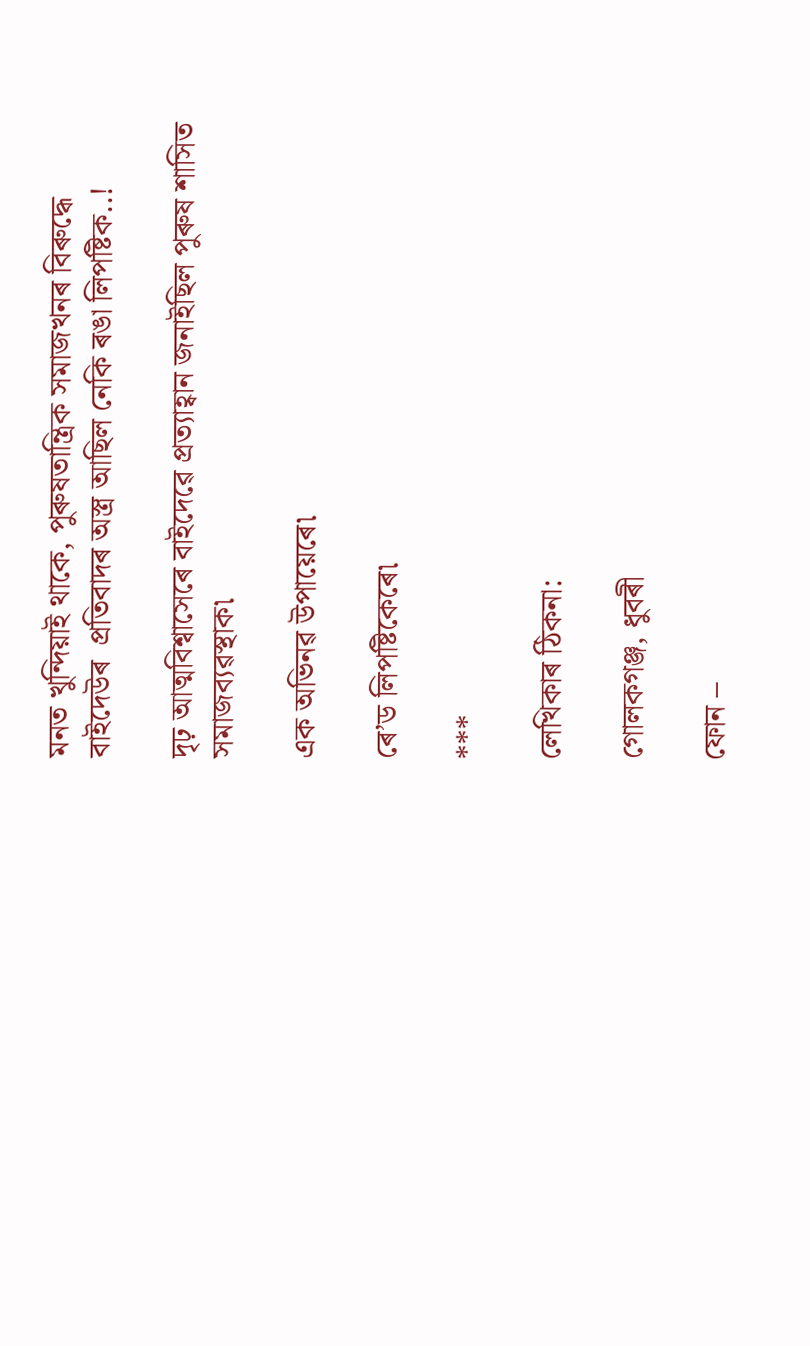মনত খুন্দিয়াই থাকে, পুৰুষতান্ত্ৰিক সমাজখনৰ বিৰুদ্ধে বাইদেউৰ  প্ৰতিবাদৰ অস্ত্ৰ আছিল নেকি ৰঙা লিপষ্টিক..!

দৃঢ় আত্মবিশ্বাসেৰে বাইদেৱে প্ৰত্যাহ্বান জনাইছিল পুৰুষ শাসিত সমাজব্যৱস্থাক৷

এক অভিনৱ উপায়েৰে৷

ৰে’ড লিপষ্টিকেৰে৷

***

লেখিকাৰ ঠিকনা:

গোলকগঞ্জ, ধুবৰী

ফোন –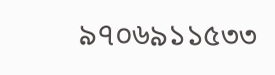৯৭০৬৯১১৫৩৩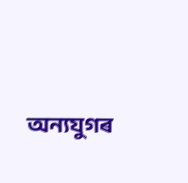অন্যযুগৰ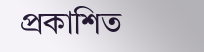প্ৰকাশিত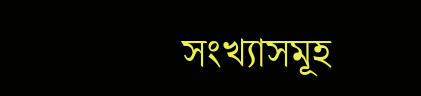সংখ্যাসমূহ